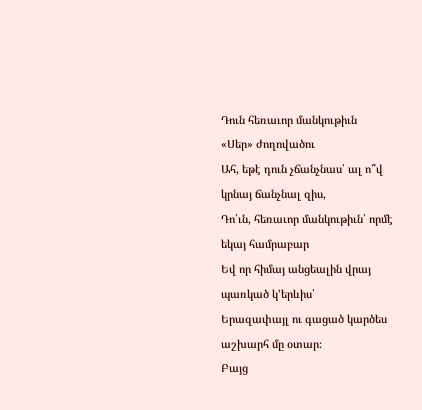Դուն հեռաւոր մանկութիւն
«Սեր» ժողովածու
Ահ, եթէ դուն չճանչնաս՝ ալ ո՞վ կրնայ ճանչնալ զիս,
Դո՛ւն, հեռաւոր մանկութիւն՝ որմէ եկայ համրաբար
Եվ որ հիմայ անցեալին վրայ պառկած կ՚երևիս՝
Երազափայլ ու գացած կարծես աշխարհ մը օտար։
Բայց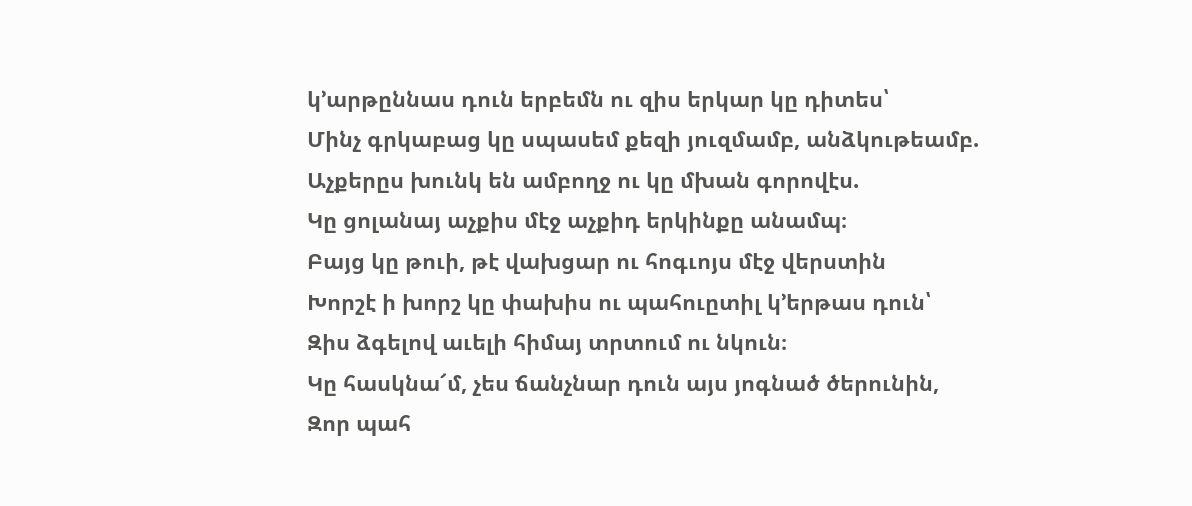կ՚արթըննաս դուն երբեմն ու զիս երկար կը դիտես՝
Մինչ գրկաբաց կը սպասեմ քեզի յուզմամբ, անձկութեամբ.
Աչքերըս խունկ են ամբողջ ու կը մխան գորովէս.
Կը ցոլանայ աչքիս մէջ աչքիդ երկինքը անամպ։
Բայց կը թուի, թէ վախցար ու հոգւոյս մէջ վերստին
Խորշէ ի խորշ կը փախիս ու պահուըտիլ կ՚երթաս դուն՝
Զիս ձգելով աւելի հիմայ տրտում ու նկուն։
Կը հասկնա՜մ, չես ճանչնար դուն այս յոգնած ծերունին,
Զոր պահ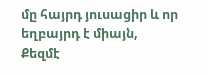մը հայրդ յուսացիր և որ եղբայրդ է միայն,
Քեզմէ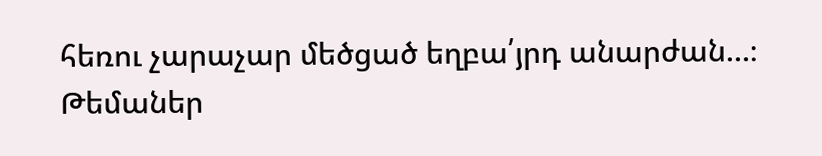հեռու չարաչար մեծցած եղբա՛յրդ անարժան…։
Թեմաներ